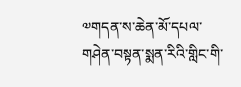༧གདན་ས་ཆེན་མོ་དཔལ་གཤེན་བསྟན་སྨན་རིའི་གླིང་གི་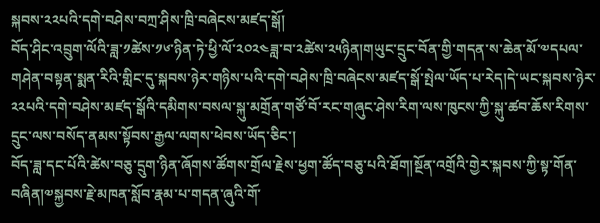སྐབས་༢༢པའི་དགེ་བཤེས་བཀྲ་ཤིས་ཁྲི་བཞེངས་མཛད་སྒོ།
བོད་ཤིང་འབྲུག་ལོའི་ཟླ་༡ཚེས་༡༦་ཉིན་ཏེ་ཕྱི་ལོ་༢༠༢༤ཟླ་བ་༢ཚེས་༢༥ཉིན།གཡུང་དྲུང་བོན་གྱི་གདན་ས་ཆེན་མོ་༧དཔལ་གཤེན་བསྟན་སྨན་རིའི་གླིང་དུ་སྐབས་ཉེར་གཉིས་པའི་དགེ་བཤེས་ཁྲི་བཞེངས་མཛད་སྒོ་སྤེལ་ཡོད་པ་རེད།དེ་ཡང་སྐབས་ཉེར་༢༢པའི་དགེ་བཤེས་མཛད་སྒོའི་དམིགས་བསལ་སྐུ་མགྲོན་གཙོ་བོ་རང་གཞུང་ཤེས་རིག་ལས་ཁུངས་ཀྱི་སྐུ་ཚབ་ཆོས་རིགས་དྲུང་ལས་བསོད་ནམས་སྟོབས་རྒྱལ་ལགས་ཕེབས་ཡོད་ཅིང་།
བོད་ཟླ་དང་པོའི་ཚེས་བཅུ་དྲུག་ཉིན་ཞོགས་ཚོགས་གྲོལ་རྗེས་ཕྱག་ཚོད་བཅུ་པའི་ཐོག།སྔོན་འགྲོའི་གྱེར་སྐབས་ཀྱི་སྟ་གོན་བཞིན།༧སྐྱབས་རྗེ་མཁན་སློབ་རྣམ་པ་གདན་ཞུའི་གོ་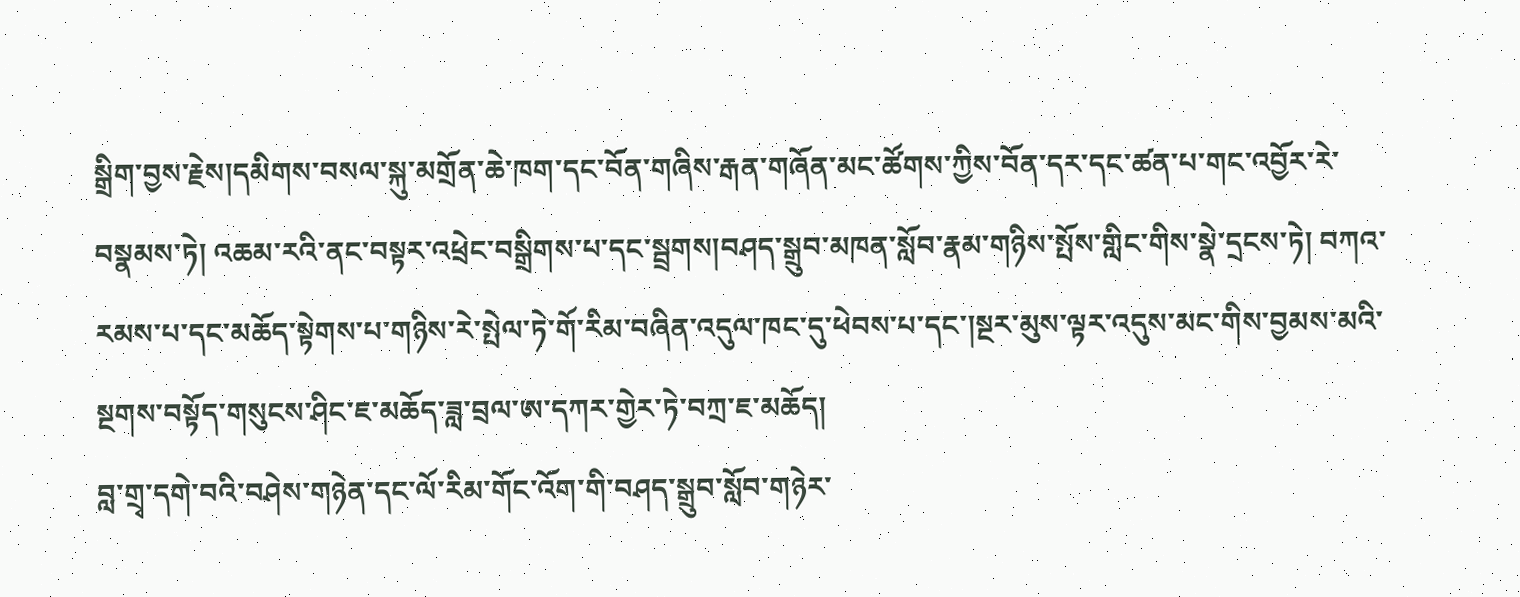སྒྲིག་བྱས་རྗེས།དམིགས་བསལ་སྐུ་མགྲོན་ཆེ་ཁག་དང་བོན་གཞིས་རྒན་གཞོན་མང་ཚོགས་ཀྱིས་བོན་དར་དང་ཚན་པ་གང་འབྱོར་རེ་བསྣམས་ཏེ། འཆམ་རའི་ནང་བསྟར་འཕྲེང་བསྒྲིགས་པ་དང་སྦྲགས།བཤད་སྒྲུབ་མཁན་སློབ་རྣམ་གཉིས་སྤོས་གླིང་གིས་སྣེ་དྲངས་ཏེ། བཀའ་རམས་པ་དང་མཆོད་སྟེགས་པ་གཉིས་རེ་སྤེལ་ཏེ་གོ་རིམ་བཞིན་འདུལ་ཁང་དུ་ཕེབས་པ་དང་།སྔར་མུས་ལྟར་འདུས་མང་གིས་བྱམས་མའི་སྔགས་བསྟོད་གསུངས་ཤིང་ཇ་མཆོད་ཟླ་བྲལ་ཨ་དཀར་གྱེར་ཏེ་བཀྲ་ཇ་མཆོད།
བླ་གྲྭ་དགེ་བའི་བཤེས་གཉེན་དང་ལོ་རིམ་གོང་འོག་གི་བཤད་སྒྲུབ་སློབ་གཉེར་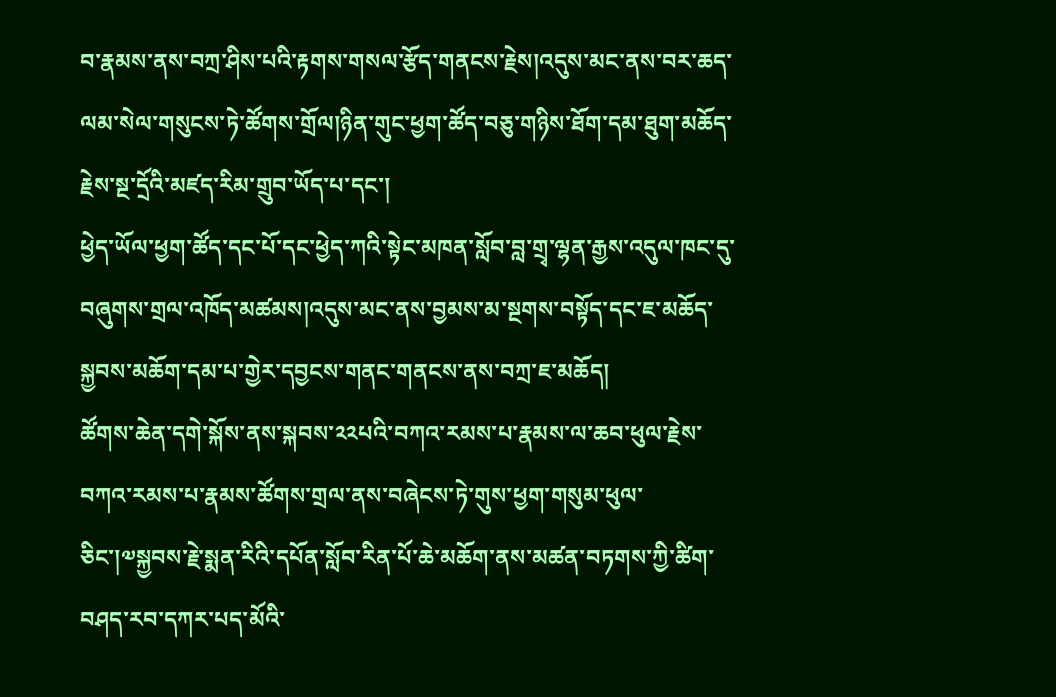བ་རྣམས་ནས་བཀྲ་ཤིས་པའི་རྟགས་གསལ་རྩོད་གནངས་རྗེས།འདུས་མང་ནས་བར་ཆད་ལམ་སེལ་གསུངས་ཏེ་ཚོགས་གྲོལ།ཉིན་གུང་ཕྱག་ཚོད་བཅུ་གཉིས་ཐོག་དམ་ཐུག་མཆོད་རྗེས་སྔ་དྲོའི་མཛད་རིམ་གྲུབ་ཡོད་པ་དང་།
ཕྱེད་ཡོལ་ཕྱག་ཚོད་དང་པོ་དང་ཕྱེད་ཀའི་སྟེང་མཁན་སློབ་བླ་གྲྭ་ལྷན་རྒྱས་འདུལ་ཁང་དུ་བཞུགས་གྲལ་འཁོད་མཚམས།འདུས་མང་ནས་བྱམས་མ་སྔགས་བསྟོད་དང་ཇ་མཆོད་སྐྱབས་མཆོག་དམ་པ་གྱེར་དབྱངས་གནང་གནངས་ནས་བཀྲ་ཇ་མཆོད།
ཚོགས་ཆེན་དགེ་སྐོས་ནས་སྐབས་༢༢པའི་བཀའ་རམས་པ་རྣམས་ལ་ཆབ་ཕུལ་རྗེས་བཀའ་རམས་པ་རྣམས་ཚོགས་གྲལ་ནས་བཞེངས་ཏེ་གུས་ཕྱག་གསུམ་ཕུལ་ཅིང་།༧སྐྱབས་རྗེ་སྨན་རིའི་དཔོན་སློབ་རིན་པོ་ཆེ་མཆོག་ནས་མཚན་བཏགས་ཀྱི་ཚིག་བཤད་རབ་དཀར་པད་མོའི་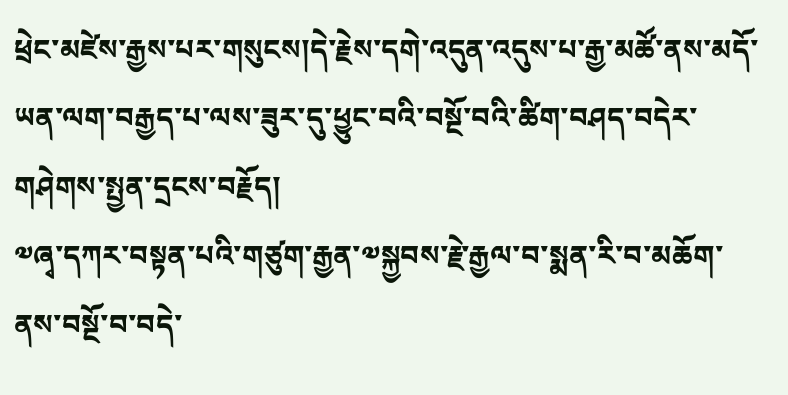ཕྲེང་མཛེས་རྒྱས་པར་གསུངས།དེ་རྗེས་དགེ་འདུན་འདུས་པ་རྒྱ་མཚོ་ནས་མདོ་ཡན་ལག་བརྒྱད་པ་ལས་ཟུར་དུ་ཕྱུང་བའི་བསྔོ་བའི་ཚིག་བཤད་བདེར་གཤེགས་སྤྱན་དྲངས་བརྗོད།
༧ཞྭ་དཀར་བསྟན་པའི་གཙུག་རྒྱན་༧སྐྱབས་རྗེ་རྒྱལ་བ་སྨན་རི་བ་མཆོག་ནས་བསྔོ་བ་བདེ་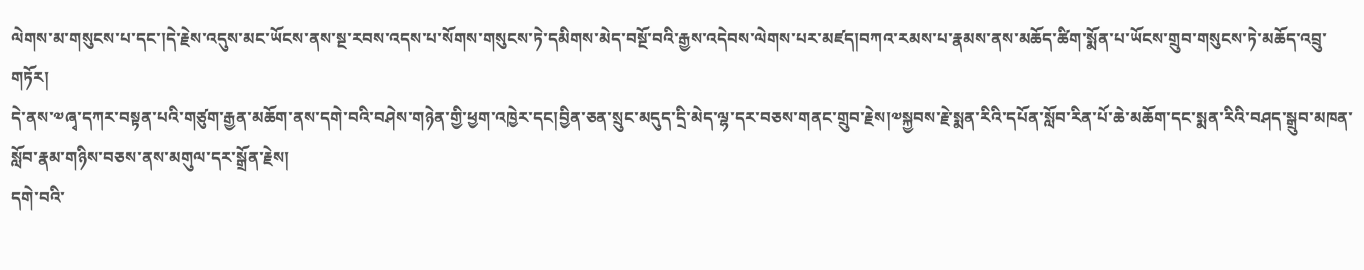ལེགས་མ་གསུངས་པ་དང་།དེ་རྗེས་འདུས་མང་ཡོངས་ནས་སྔ་རབས་འདས་པ་སོགས་གསུངས་ཏེ་དམིགས་མེད་བསྔོ་བའི་རྒྱས་འདེབས་ལེགས་པར་མཛད།བཀའ་རམས་པ་རྣམས་ནས་མཆོད་ཚིག་སྨོན་པ་ཡོངས་གྲུབ་གསུངས་ཏེ་མཆོད་འབྲུ་གཏོར།
དེ་ནས་༧ཞྭ་དཀར་བསྟན་པའི་གཙུག་རྒྱན་མཆོག་ནས་དགེ་བའི་བཤེས་གཉེན་གྱི་ཕྱག་འཁྱེར་དང།བྱིན་ཅན་སྲུང་མདུད་དྲི་མེད་ལྷ་དར་བཅས་གནང་གྲུབ་རྗེས།༧སྐྱབས་རྗེ་སྨན་རིའི་དཔོན་སློབ་རིན་པོ་ཆེ་མཆོག་དང་སྨན་རིའི་བཤད་སྒྲུབ་མཁན་སློབ་རྣམ་གཉིས་བཅས་ནས་མགུལ་དར་སྒྲོན་རྗེས།
དགེ་བའི་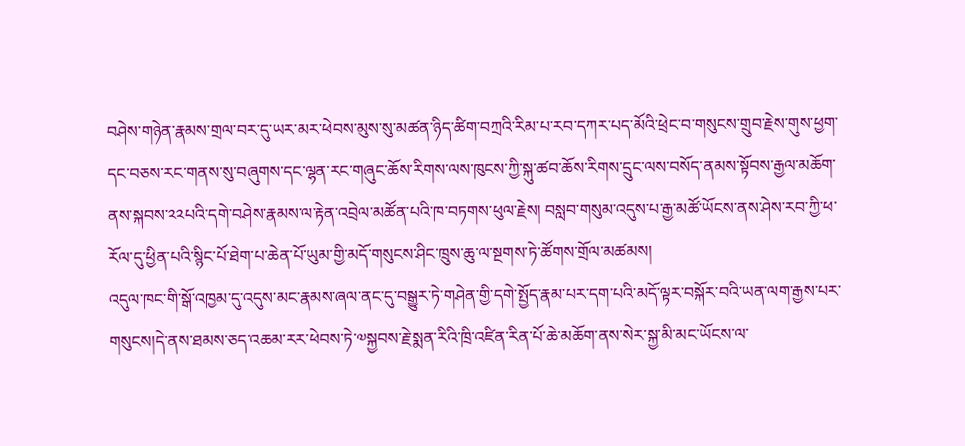བཤེས་གཉེན་རྣམས་གྲལ་བར་དུ་ཡར་མར་ཕེབས་མུས་སུ་མཚན་ཉིད་ཚིག་བཀྲའི་རིམ་པ་རབ་དཀར་པད་མོའི་ཕྲེང་བ་གསུངས་གྲུབ་རྗེས་གུས་ཕྱག་དང་བཅས་རང་གནས་སུ་བཞུགས་དང་ལྷན་རང་གཞུང་ཆོས་རིགས་ལས་ཁུངས་ཀྱི་སྐུ་ཚབ་ཆོས་རིགས་དྲུང་ལས་བསོད་ནམས་སྟོབས་རྒྱལ་མཆོག་ནས་སྐབས་༢༢པའི་དགེ་བཤེས་རྣམས་ལ་རྟེན་འབྲེལ་མཚོན་པའི་ཁ་བཏགས་ཕུལ་རྗེས། བསླབ་གསུམ་འདུས་པ་རྒྱ་མཚོ་ཡོངས་ནས་ཤེས་རབ་ཀྱི་ཕ་རོལ་དུ་ཕྱིན་པའི་སྙིང་པོ་ཐེག་པ་ཆེན་པོ་ཡུམ་གྱི་མདོ་གསུངས་ཤིང་ཁྲུས་ཆུ་ལ་སྔགས་ཏེ་ཚོགས་གྲོལ་མཚམས།
འདུལ་ཁང་གི་སྒོ་འཁྱམ་དུ་འདུས་མང་རྣམས་ཞལ་ནང་དུ་བསྒྱུར་ཏེ་གཤེན་གྱི་དགེ་སྤྱོད་རྣམ་པར་དག་པའི་མདོ་ལྟར་བསྐོར་བའི་ཡན་ལག་རྒྱས་པར་གསུངས།དེ་ནས་ཐམས་ཅད་འཆམ་རར་ཕེབས་ཏེ་༧སྐྱབས་རྗེ་སྨན་རིའི་ཁྲི་འཛིན་རིན་པོ་ཆེ་མཆོག་ནས་སེར་སྐྱ་མི་མང་ཡོངས་ལ་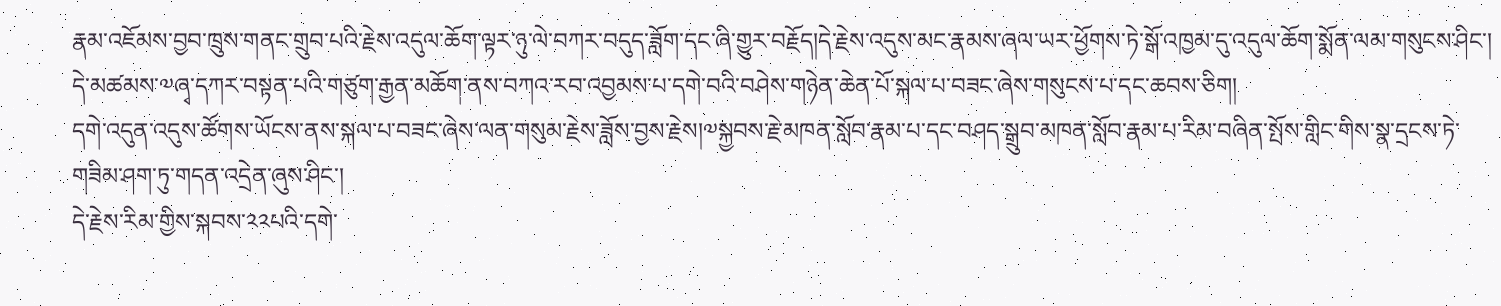རྣམ་འཇོམས་བྱབ་ཁྲུས་གནང་གྲུབ་པའི་རྗེས་འདུལ་ཆོག་ལྟར་ཉུ་ལེ་བཀར་བདུད་ཟློག་དང་ཞི་གྱུར་བརྗོད།དེ་རྗེས་འདུས་མང་རྣམས་ཞལ་ཡར་ཕྱོགས་ཏེ་སྒོ་འཁྱམ་དུ་འདུལ་ཆོག་སྨོན་ལམ་གསུངས་ཤིང་།
དེ་མཚམས་༧ཞྭ་དཀར་བསྟན་པའི་གཙུག་རྒྱན་མཆོག་ནས་བཀའ་རབ་འབྱམས་པ་དགེ་བའི་བཤེས་གཉེན་ཆེན་པོ་སྐལ་པ་བཟང་ཞེས་གསུངས་པ་དང་ཆབས་ཅིག།
དགེ་འདུན་འདུས་ཚོགས་ཡོངས་ནས་སྐལ་པ་བཟང་ཞེས་ལན་གསུམ་རྗེས་ཟློས་བྱས་རྗེས།༧སྐྱབས་རྗེ་མཁན་སློབ་རྣམ་པ་དང་བཤད་སྒྲུབ་མཁན་སློབ་རྣམ་པ་རིམ་བཞིན་སྤོས་གླིང་གིས་སྣ་དྲངས་ཏེ་གཟིམ་ཤག་ཏུ་གདན་འདྲེན་ཞུས་ཤིང་།
དེ་རྗེས་རིམ་གྱིས་སྐབས་༢༢པའི་དགེ་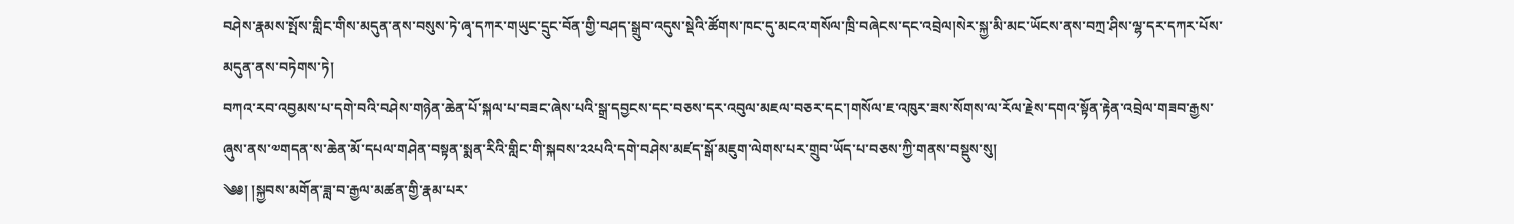བཤེས་རྣམས་སྤོས་གླིང་གིས་མདུན་ནས་བསུས་ཏེ་ཞྭ་དཀར་གཡུང་དྲུང་བོན་གྱི་བཤད་སྒྲུབ་འདུས་སྡེའི་ཚོགས་ཁང་དུ་མངའ་གསོལ་ཁྲི་བཞེངས་དང་འབྲེལ།སེར་སྐྱ་མི་མང་ཡོངས་ནས་བཀྲ་ཤིས་ལྷ་དར་དཀར་པོས་མདུན་ནས་བཏེགས་ཏེ།
བཀའ་རབ་འབྱམས་པ་དགེ་བའི་བཤེས་གཉེན་ཆེན་པོ་སྐལ་པ་བཟང་ཞེས་པའི་སྒྲ་དབྱངས་དང་བཅས་དར་འབུལ་མཇལ་བཅར་དང་།གསོལ་ཇ་འཁུར་ཟས་སོགས་ལ་རོལ་རྗེས་དགའ་སྟོན་རྟེན་འབྲེལ་གཟབ་རྒྱས་ཞུས་ནས་༧གདན་ས་ཆེན་མོ་དཔལ་གཤེན་བསྟན་སྨན་རིའི་གླིང་གི་སྐབས་༢༢པའི་དགེ་བཤེས་མཛད་སྒོ་མཇུག་ལེགས་པར་གྲུབ་ཡོད་པ་བཅས་ཀྱི་གནས་བསྡུས་སུ།
༄༅། །སྐྱབས་མགོན་ཟླ་བ་རྒྱལ་མཚན་གྱི་རྣམ་པར་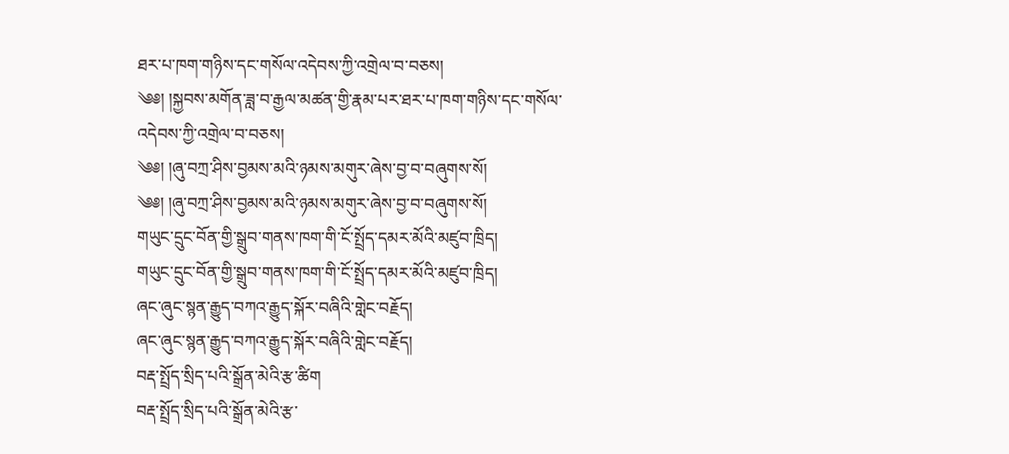ཐར་པ་ཁག་གཉིས་དང་གསོལ་འདེབས་ཀྱི་འགྲེལ་བ་བཅས།
༄༅། །སྐྱབས་མགོན་ཟླ་བ་རྒྱལ་མཚན་གྱི་རྣམ་པར་ཐར་པ་ཁག་གཉིས་དང་གསོལ་འདེབས་ཀྱི་འགྲེལ་བ་བཅས།
༄༅། །ཞུ་བཀྲ་ཤིས་བྱམས་མའི་ཉམས་མགུར་ཞེས་བྱ་བ་བཞུགས་སོ།
༄༅། །ཞུ་བཀྲ་ཤིས་བྱམས་མའི་ཉམས་མགུར་ཞེས་བྱ་བ་བཞུགས་སོ།
གཡུང་དྲུང་བོན་གྱི་སྒྲུབ་གནས་ཁག་གི་ངོ་སྤྲོད་དམར་མོའི་མཛུབ་ཁྲིད།
གཡུང་དྲུང་བོན་གྱི་སྒྲུབ་གནས་ཁག་གི་ངོ་སྤྲོད་དམར་མོའི་མཛུབ་ཁྲིད།
ཞང་ཞུང་སྙན་རྒྱུད་བཀའ་རྒྱུད་སྐོར་བཞིའི་གླེང་བརྗོད།
ཞང་ཞུང་སྙན་རྒྱུད་བཀའ་རྒྱུད་སྐོར་བཞིའི་གླེང་བརྗོད།
བརྡ་སྤྲོད་སྲིད་པའི་སྒྲོན་མེའི་རྩ་ཚིག
བརྡ་སྤྲོད་སྲིད་པའི་སྒྲོན་མེའི་རྩ་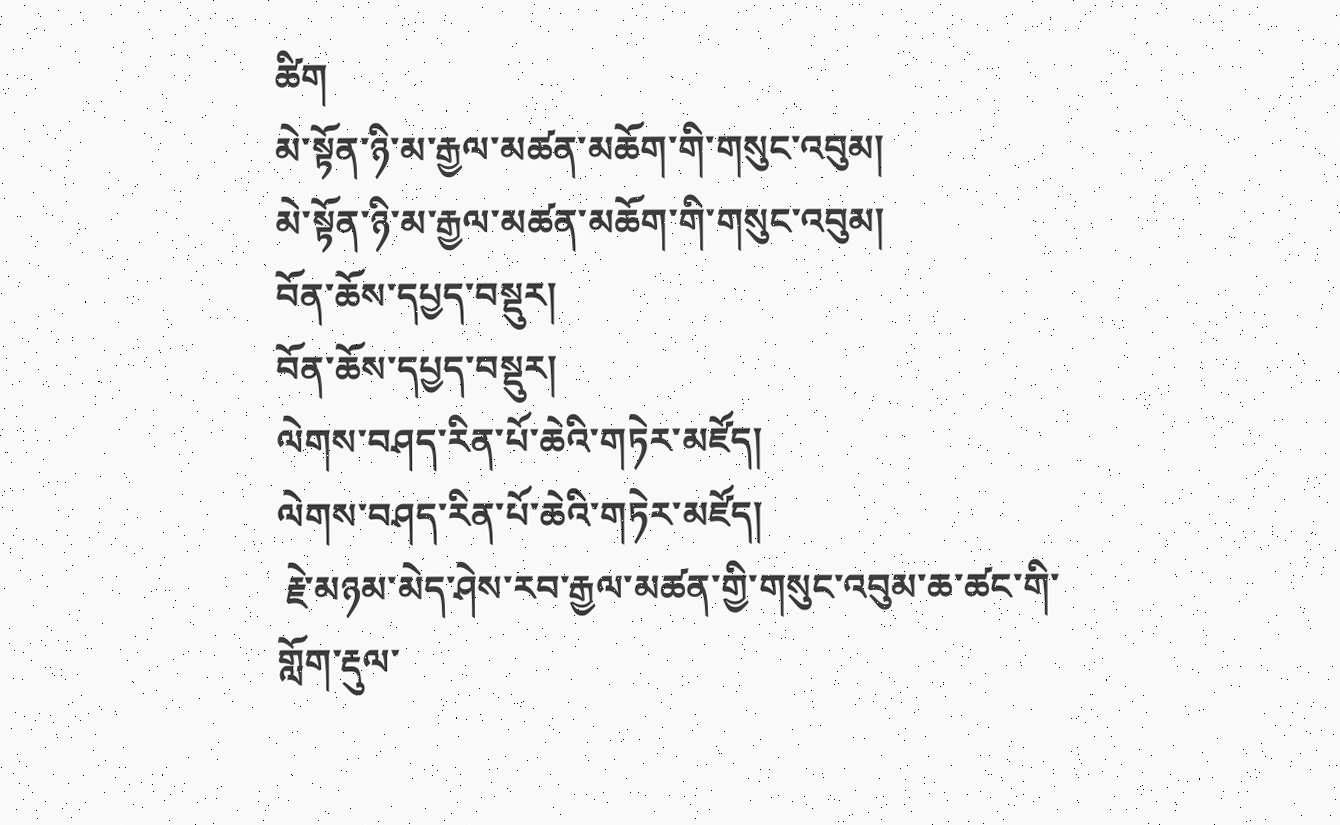ཚིག
མེ་སྟོན་ཉི་མ་རྒྱལ་མཚན་མཆོག་གི་གསུང་འབུམ།
མེ་སྟོན་ཉི་མ་རྒྱལ་མཚན་མཆོག་གི་གསུང་འབུམ།
བོན་ཆོས་དཔྱད་བསྡུར།
བོན་ཆོས་དཔྱད་བསྡུར།
ལེགས་བཤད་རིན་པོ་ཆེའི་གཏེར་མཛོད།
ལེགས་བཤད་རིན་པོ་ཆེའི་གཏེར་མཛོད།
 རྗེ་མཉམ་མེད་ཤེས་རབ་རྒྱལ་མཚན་གྱི་གསུང་འབུམ་ཆ་ཚང་གི་གློག་རྡུལ་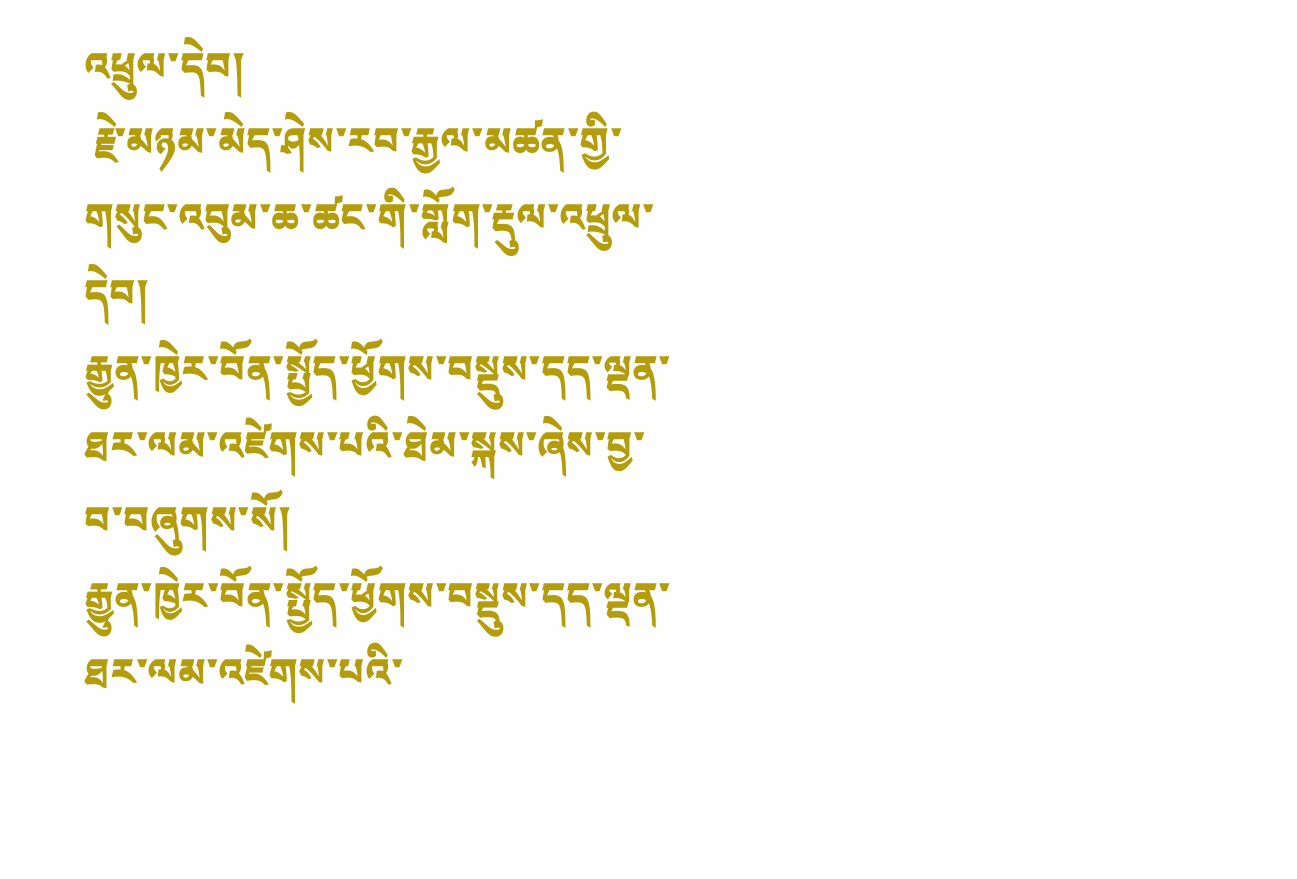འཕྲུལ་དེབ།
 རྗེ་མཉམ་མེད་ཤེས་རབ་རྒྱལ་མཚན་གྱི་གསུང་འབུམ་ཆ་ཚང་གི་གློག་རྡུལ་འཕྲུལ་དེབ།
རྒྱུན་ཁྱེར་བོན་སྤྱོད་ཕྱོགས་བསྡུས་དད་ལྡན་ཐར་ལམ་འཛེགས་པའི་ཐེམ་སྐས་ཞེས་བྱ་བ་བཞུགས་སོ།
རྒྱུན་ཁྱེར་བོན་སྤྱོད་ཕྱོགས་བསྡུས་དད་ལྡན་ཐར་ལམ་འཛེགས་པའི་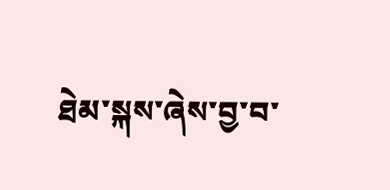ཐེམ་སྐས་ཞེས་བྱ་བ་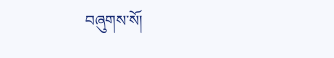བཞུགས་སོ།